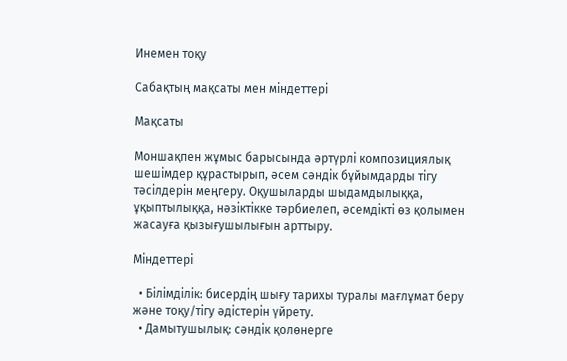Инемен тоқу

Сабақтың мақсаты мен міндеттері

Мақсаты

Моншақпен жұмыс барысында әртүрлі композициялық шешімдер құрастырып, әсем сәндік бұйымдарды тігу тәсілдерін меңгеру. Оқушыларды шыдамдылыққа, ұқыптылыққа, нәзіктікке тәрбиелеп, әсемдікті өз қолымен жасауға қызығушылығын арттыру.

Міндеттері

  • Білімділік: бисердің шығу тарихы туралы мағлұмат беру және тоқу/тігу әдістерін үйрету.
  • Дамытушылық: сәндік қолөнерге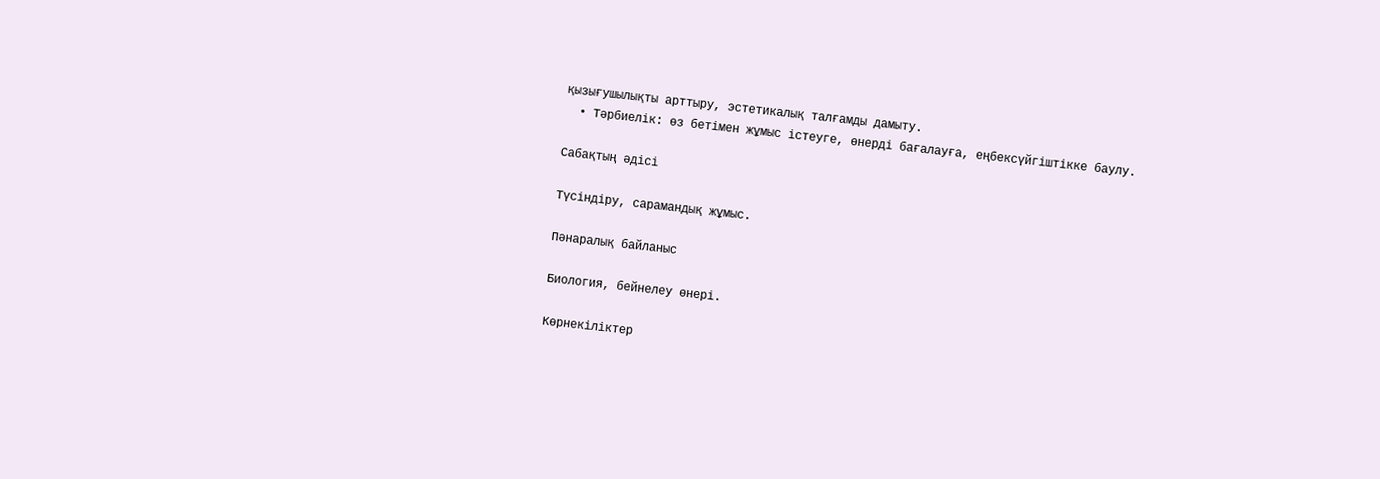қызығушылықты арттыру, эстетикалық талғамды дамыту.
  • Тәрбиелік: өз бетімен жұмыс істеуге, өнерді бағалауға, еңбексүйгіштікке баулу.

Сабақтың әдісі

Түсіндіру, сарамандық жұмыс.

Пәнаралық байланыс

Биология, бейнелеу өнері.

Көрнекіліктер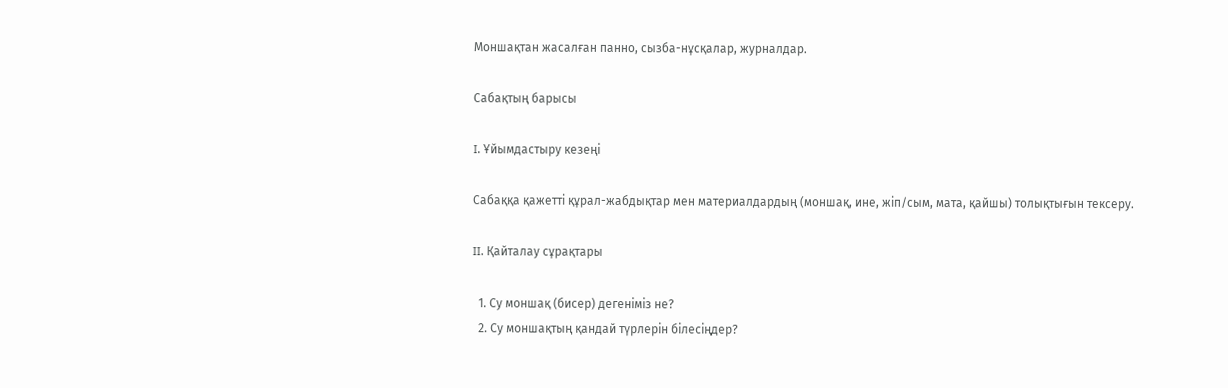Моншақтан жасалған панно, сызба-нұсқалар, журналдар.

Сабақтың барысы

I. Ұйымдастыру кезеңі

Сабаққа қажетті құрал-жабдықтар мен материалдардың (моншақ, ине, жіп/сым, мата, қайшы) толықтығын тексеру.

II. Қайталау сұрақтары

  1. Су моншақ (бисер) дегеніміз не?
  2. Су моншақтың қандай түрлерін білесіңдер?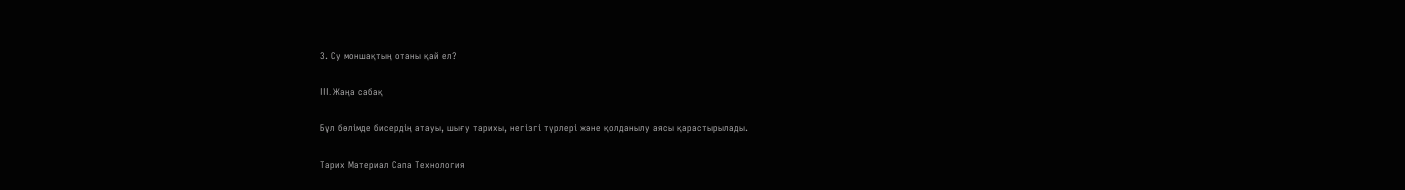3. Су моншақтың отаны қай ел?

III. Жаңа сабақ

Бұл бөлімде бисердің атауы, шығу тарихы, негізгі түрлері және қолданылу аясы қарастырылады.

Тарих Материал Сапа Технология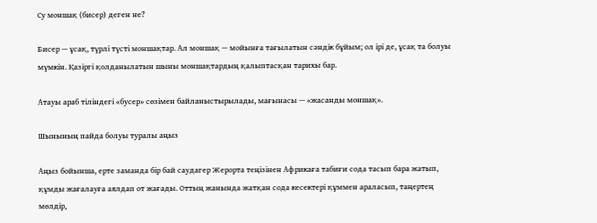Су моншақ (бисер) деген не?

Бисер — ұсақ, түрлі түсті моншақтар. Ал моншақ — мойынға тағылатын сәндік бұйым; ол ірі де, ұсақ та болуы мүмкін. Қазіргі қолданылатын шыны моншақтардың қалыптасқан тарихы бар.

Атауы араб тіліндегі «бусер» сөзімен байланыстырылады, мағынасы — «жасанды моншақ».

Шынының пайда болуы туралы аңыз

Аңыз бойынша, ерте заманда бір бай саудагер Жерорта теңізінен Африкаға табиғи сода тасып бара жатып, құмды жағалауға аялдап от жағады. Оттың жанында жатқан сода кесектері құммен араласып, таңертең мөлдір,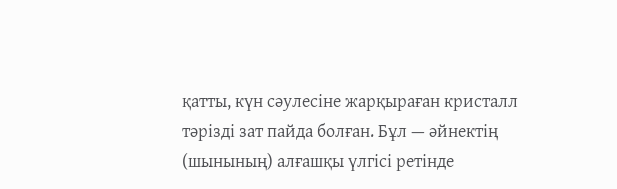қатты, күн сәулесіне жарқыраған кристалл тәрізді зат пайда болған. Бұл — әйнектің (шынының) алғашқы үлгісі ретінде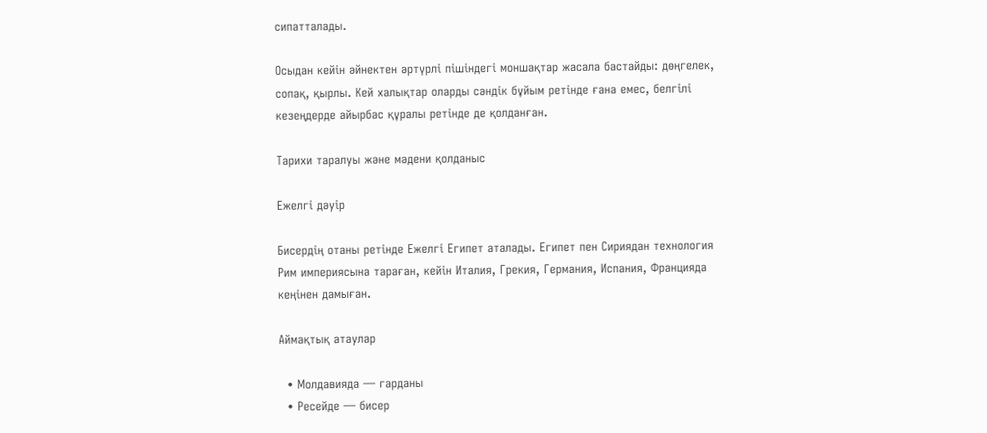сипатталады.

Осыдан кейін әйнектен әртүрлі пішіндегі моншақтар жасала бастайды: дөңгелек, сопақ, қырлы. Кей халықтар оларды сәндік бұйым ретінде ғана емес, белгілі кезеңдерде айырбас құралы ретінде де қолданған.

Тарихи таралуы және мәдени қолданыс

Ежелгі дәуір

Бисердің отаны ретінде Ежелгі Египет аталады. Египет пен Сириядан технология Рим империясына тараған, кейін Италия, Грекия, Германия, Испания, Францияда кеңінен дамыған.

Аймақтық атаулар

  • Молдавияда — гарданы
  • Ресейде — бисер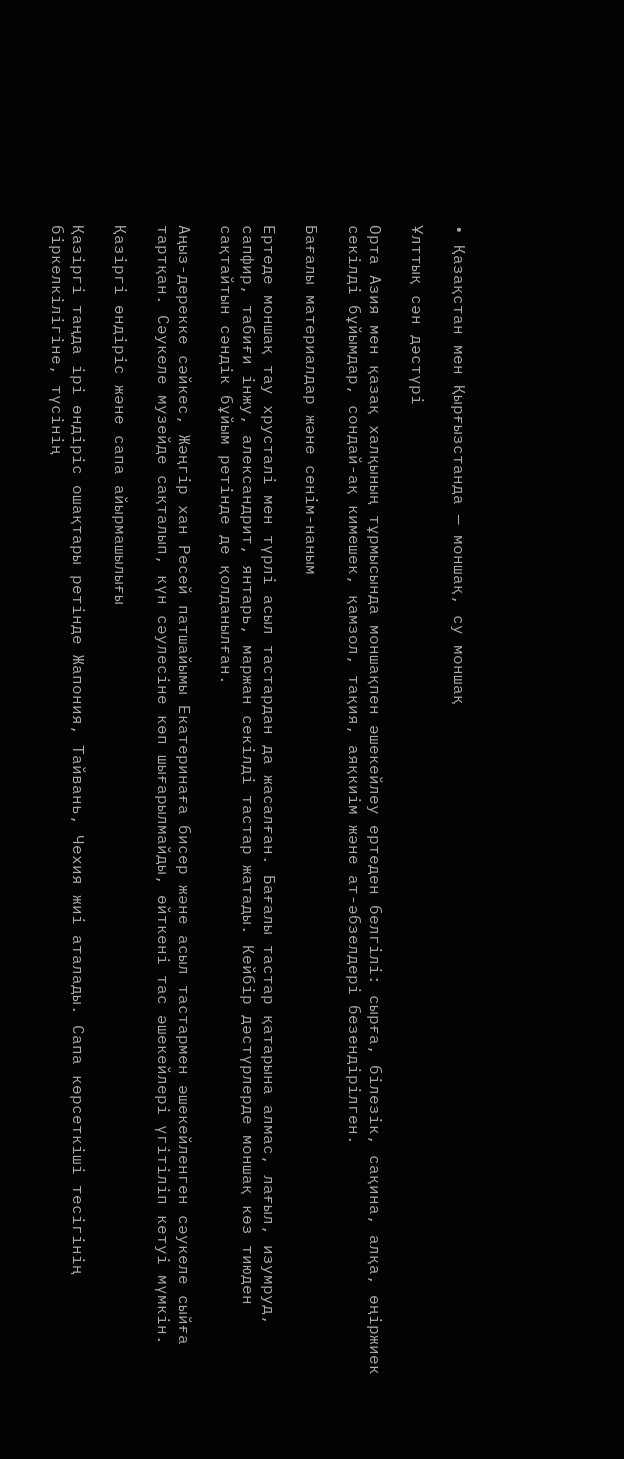• Қазақстан мен Қырғызстанда — моншақ, су моншақ

Ұлттық сән дәстүрі

Орта Азия мен қазақ халқының тұрмысында моншақпен әшекейлеу ертеден белгілі: сырға, білезік, сақина, алқа, өңіржиек секілді бұйымдар, сондай-ақ кимешек, қамзол, тақия, аяқкиім және ат-әбзелдері безендірілген.

Бағалы материалдар және сенім-наным

Ертеде моншақ тау хрусталі мен түрлі асыл тастардан да жасалған. Бағалы тастар қатарына алмас, лағыл, изумруд, сапфир, табиғи інжу, александрит, янтарь, маржан секілді тастар жатады. Кейбір дәстүрлерде моншақ көз тиюден сақтайтын сәндік бұйым ретінде де қолданылған.

Аңыз-дерекке сәйкес, Жәңгір хан Ресей патшайымы Екатеринаға бисер және асыл тастармен әшекейленген сәукеле сыйға тартқан. Сәукеле музейде сақталып, күн сәулесіне көп шығарылмайды, өйткені тас әшекейлері үгітіліп кетуі мүмкін.

Қазіргі өндіріс және сапа айырмашылығы

Қазіргі таңда ірі өндіріс ошақтары ретінде Жапония, Тайвань, Чехия жиі аталады. Сапа көрсеткіші тесігінің біркелкілігіне, түсінің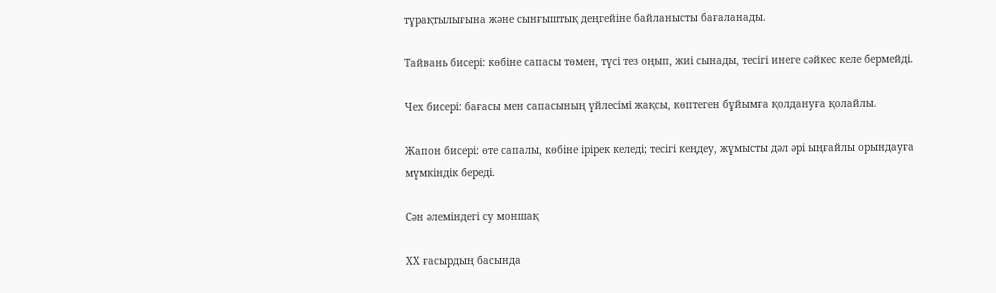тұрақтылығына және сынғыштық деңгейіне байланысты бағаланады.

Тайвань бисері: көбіне сапасы төмен, түсі тез оңып, жиі сынады, тесігі инеге сәйкес келе бермейді.

Чех бисері: бағасы мен сапасының үйлесімі жақсы, көптеген бұйымға қолдануға қолайлы.

Жапон бисері: өте сапалы, көбіне ірірек келеді; тесігі кеңдеу, жұмысты дәл әрі ыңғайлы орындауға мүмкіндік береді.

Сән әлеміндегі су моншақ

ХХ ғасырдың басында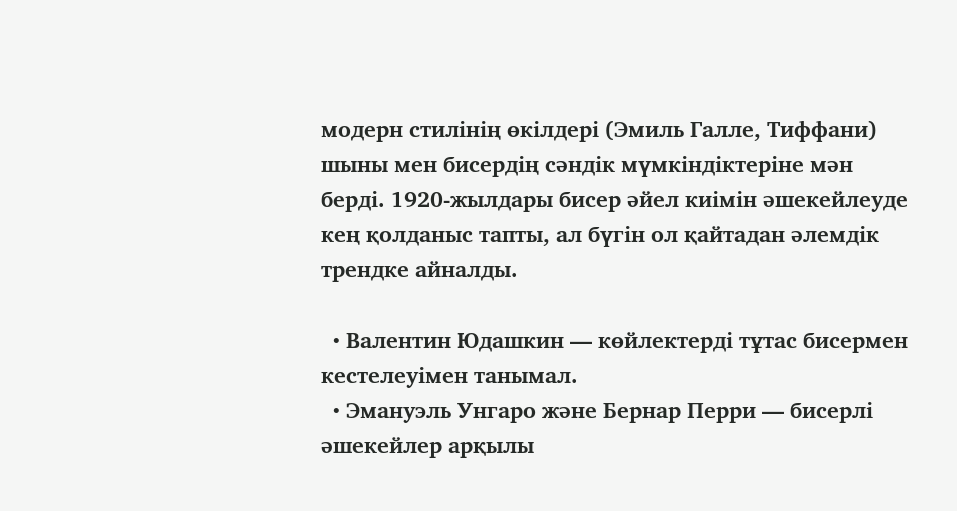модерн стилінің өкілдері (Эмиль Галле, Тиффани) шыны мен бисердің сәндік мүмкіндіктеріне мән берді. 1920-жылдары бисер әйел киімін әшекейлеуде кең қолданыс тапты, ал бүгін ол қайтадан әлемдік трендке айналды.

  • Валентин Юдашкин — көйлектерді тұтас бисермен кестелеуімен танымал.
  • Эмануэль Унгаро және Бернар Перри — бисерлі әшекейлер арқылы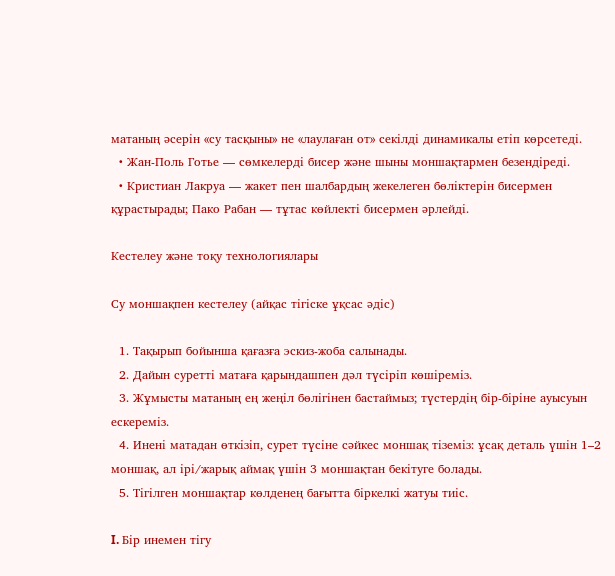матаның әсерін «су тасқыны» не «лаулаған от» секілді динамикалы етіп көрсетеді.
  • Жан-Поль Готье — сөмкелерді бисер және шыны моншақтармен безендіреді.
  • Кристиан Лакруа — жакет пен шалбардың жекелеген бөліктерін бисермен құрастырады; Пако Рабан — тұтас көйлекті бисермен әрлейді.

Кестелеу және тоқу технологиялары

Су моншақпен кестелеу (айқас тігіске ұқсас әдіс)

  1. Тақырып бойынша қағазға эскиз-жоба салынады.
  2. Дайын суретті матаға қарындашпен дәл түсіріп көшіреміз.
  3. Жұмысты матаның ең жеңіл бөлігінен бастаймыз; түстердің бір-біріне ауысуын ескереміз.
  4. Инені матадан өткізіп, сурет түсіне сәйкес моншақ тіземіз: ұсақ деталь үшін 1–2 моншақ, ал ірі/жарық аймақ үшін 3 моншақтан бекітуге болады.
  5. Тігілген моншақтар көлденең бағытта біркелкі жатуы тиіс.

I. Бір инемен тігу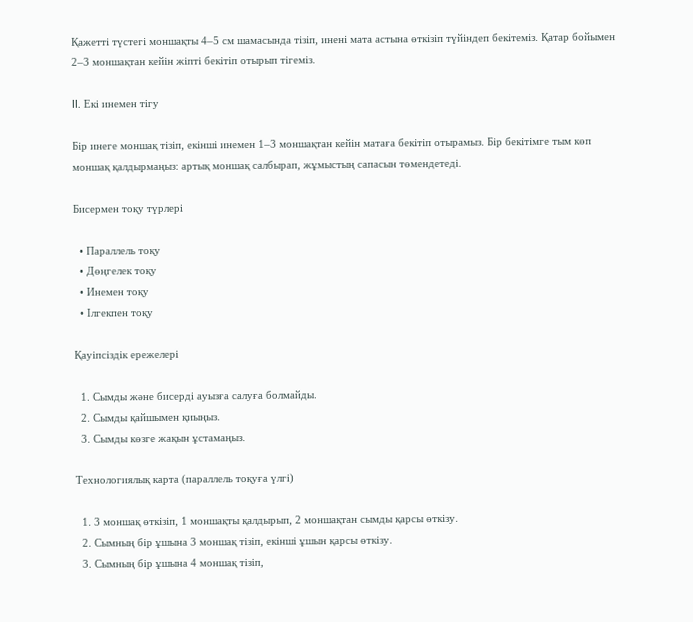Қажетті түстегі моншақты 4–5 см шамасында тізіп, инені мата астына өткізіп түйіндеп бекітеміз. Қатар бойымен 2–3 моншақтан кейін жіпті бекітіп отырып тігеміз.

II. Екі инемен тігу

Бір инеге моншақ тізіп, екінші инемен 1–3 моншақтан кейін матаға бекітіп отырамыз. Бір бекітімге тым көп моншақ қалдырмаңыз: артық моншақ салбырап, жұмыстың сапасын төмендетеді.

Бисермен тоқу түрлері

  • Параллель тоқу
  • Дөңгелек тоқу
  • Инемен тоқу
  • Ілгекпен тоқу

Қауіпсіздік ережелері

  1. Сымды және бисерді ауызға салуға болмайды.
  2. Сымды қайшымен қиыңыз.
  3. Сымды көзге жақын ұстамаңыз.

Технологиялық карта (параллель тоқуға үлгі)

  1. 3 моншақ өткізіп, 1 моншақты қалдырып, 2 моншақтан сымды қарсы өткізу.
  2. Сымның бір ұшына 3 моншақ тізіп, екінші ұшын қарсы өткізу.
  3. Сымның бір ұшына 4 моншақ тізіп,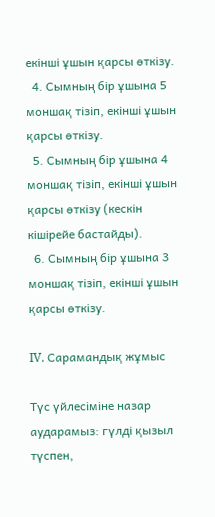екінші ұшын қарсы өткізу.
  4. Сымның бір ұшына 5 моншақ тізіп, екінші ұшын қарсы өткізу.
  5. Сымның бір ұшына 4 моншақ тізіп, екінші ұшын қарсы өткізу (кескін кішірейе бастайды).
  6. Сымның бір ұшына 3 моншақ тізіп, екінші ұшын қарсы өткізу.

IV. Сарамандық жұмыс

Түс үйлесіміне назар аударамыз: гүлді қызыл түспен,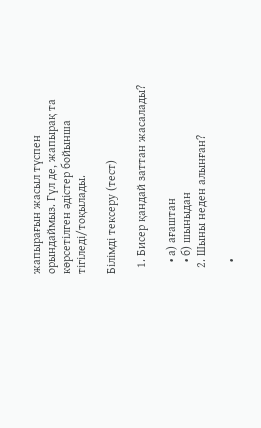жапырағын жасыл түспен орындаймыз. Гүл де, жапырақ та көрсетілген әдістер бойынша тігіледі/тоқылады.

Білімді тексеру (тест)

  1. Бисер қандай заттан жасалады?

    • а) ағаштан
    • б) шыныдан
  2. Шыны неден алынған?

    •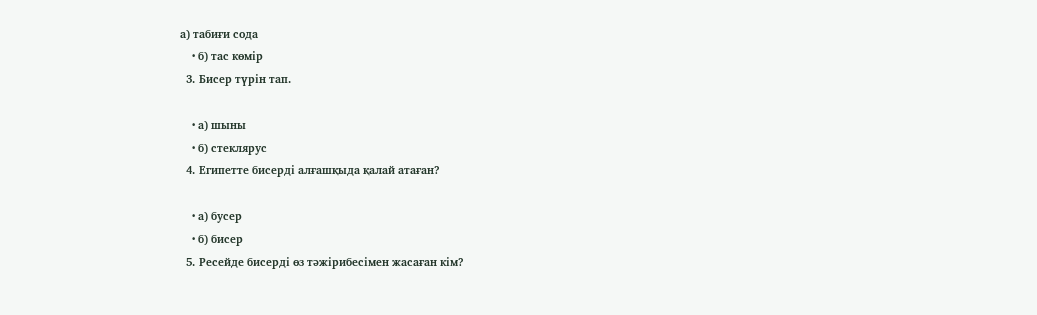а) табиғи сода
    • б) тас көмір
  3. Бисер түрін тап.

    • а) шыны
    • б) стеклярус
  4. Египетте бисерді алғашқыда қалай атаған?

    • а) бусер
    • б) бисер
  5. Ресейде бисерді өз тәжірибесімен жасаған кім?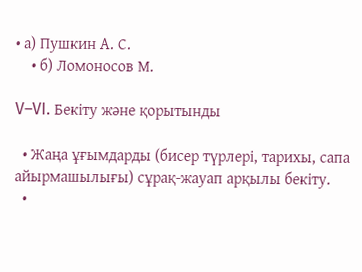• а) Пушкин А. С.
    • б) Ломоносов М.

V–VI. Бекіту және қорытынды

  • Жаңа ұғымдарды (бисер түрлері, тарихы, сапа айырмашылығы) сұрақ-жауап арқылы бекіту.
  •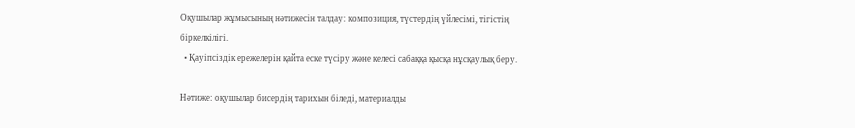Оқушылар жұмысының нәтижесін талдау: композиция, түстердің үйлесімі, тігістің біркелкілігі.
  • Қауіпсіздік ережелерін қайта еске түсіру және келесі сабаққа қысқа нұсқаулық беру.

Нәтиже: оқушылар бисердің тарихын біледі, материалды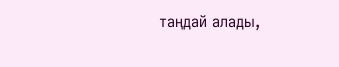таңдай алады,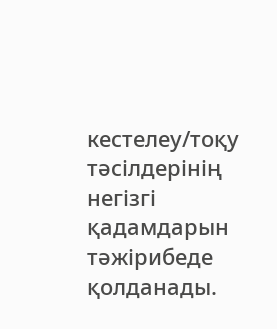кестелеу/тоқу тәсілдерінің негізгі қадамдарын тәжірибеде қолданады.